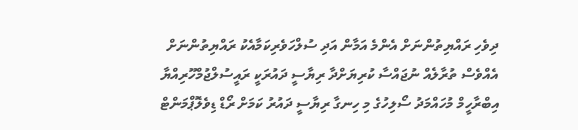ދިވެހި ރައްޔިތުންނަށް އެންމެ އަމާން އަދި ސުލްހަވެރިކަމާއެކު ރައްޔިތުންނަށް އެއްވެސް ތުރާލެއް ނުޖައްސާ ކުރިޔަށްދާ ރިޔާސީ ދައުރަކީ ރައީސުލްޖުމްހޫރިއްޔާ އިބްރާހީމް މުހައްމަދު ސޯލިހުގެ މި ހިނގާ ރިޔާސީ ދައުރު ކަމަށް ރޯޑް ޑިވެލޮޕްމަންޓް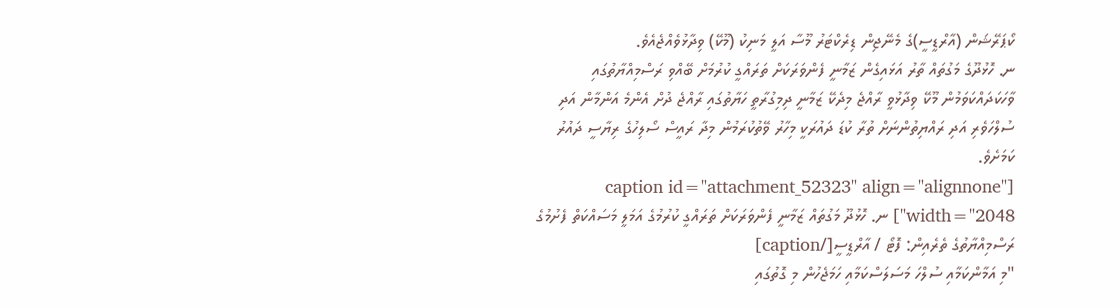ކޯޕަރޭޝަން (އާރްޑީސީ)ގެ މެނޭޖިން ޑިރެކްޓަރު މޫސާ އަލީ މަނިކު (މޫކޭ) ވިދާޅުވެއްޖެއެވެ.
ނ. ހޮޅުދޫގެ މަގުތައް ތާރު އަޅައިގެން ޒަމާނީ ފެންވަރަކަށް ތަރައްގީ ކުރުމަށް ބޭއްވި ރަސްމިއްޔާތުގައި ވާހަކަދައްކަވަމުން މޫކޭ ވިދާޅުވީ ރާއްޖެ މިދެކޭ ޒަމާނީ ދިމިގުރާތީ ހަޔާތުގައި ރާއްޖެ ދުށް އެންމެ އަންމާން އަދި ސުލްހަވެރި އަދި ރައްޔިތުންނަށް ތުރާ ކުޑަ ދައުރަކީ މިހާރު ވޭތުކުރަމުން މިދާ ރައީސް ސޯލިހުގެ ރިޔާސީ ދައުރު ކަމަށެވެ.
[caption id="attachment_52323" align="alignnone" width="2048"] ނ. ހޮޅުދޫ މަގުތައް ޒަމާނީ ފެންވަރަކަށް ތަރައްގީ ކުރުމުގެ އަމަލީ މަސައްކަތް ފެށުމުގެ ރަސްމިއްޔާތުގެ ތެރެއިން: ފޮޓޯ / އާރްޑީސީ[/caption]
"މި އަމާންކަމާއި ސުލްހަ މަސަލަސްކަމާއި ހަމަޖެހުން މި ގޮތުގައި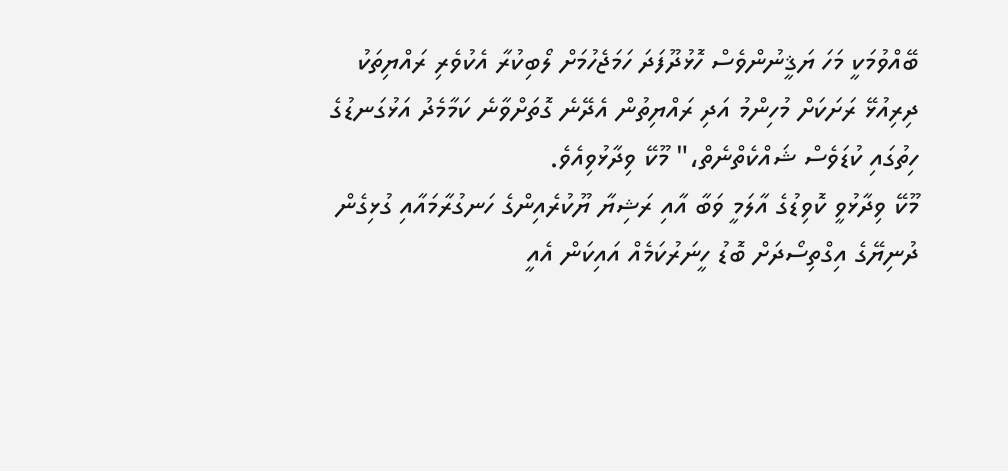ބޭއްވުމަކީ މަހަ ޔަޤީނުންވެސް ހޮޅުދޫފަދަ ހަމަޖެހުމަށް ލޯބިކުރާ އެކުވެރި ރައްޔިތަކު ދިރިއުޅޭ ރަށަކަށް މުހިންމު އަދި ރައްޔިތުން އެދޭނެ ގޮތަށްވާނެ ކަމާމެދު އަޅުގަނޑުގެ ހިތުގައި ކުޑަވެސް ޝައްކެތްނެތް،" މޫކޭ ވިދާޅުވިއެވެ.
މޫކޭ ވިދާޅުވީ ކޮވިޑުގެ އާލަމީ ވަބާ އާއި ރަޝިޔާ ޔޫކުރެއިންގެ ހަނގުރާމައާއި ގުޅިގެން ދުނިޔޭގެ އިގްތިސޯދަށް ބޮޑު ހީނަރުކަމެއް އައިކަން އެއީ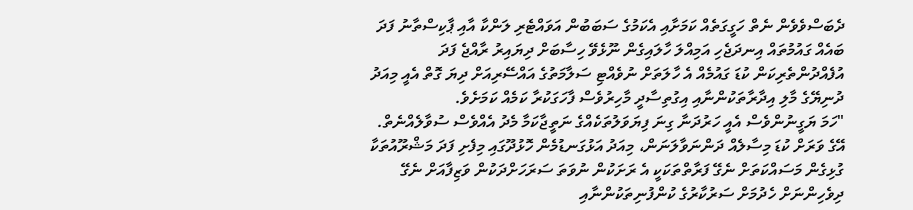ދެބަސްވެވެން ނެތް ހަގީގަތެއް ކަމަށާއި އެކަމުގެ ސަބަބުން އަވައްޓެރި ލަންކާ އާއި ޕާކިސްތާނު ފަދަ ބައެއް ގައުމުތައް އިނދަޖެހި އަމިއްލަ ހާލައިގެން ނޫޅެވޭ ހިސާބަށް ދިޔައިރު ރާއްޖެ ފަދަ އުފެއްދުންތެރިކަން ކުޑަ ގައުމެއް އެ ހާލަތަށް ނުވެއްޓި ސަލާމަތުގެ އައްސޭރިއަށް ދިޔަ ގޮތް އެއީ މިއަދު ދުނިޔޭގެ މާލި އިދާރާތަކުންނާއި އިގުތިސާދީ މާހިރުވެސް ފާހަގަކުރާ ކަމެއް ކަމަށެވެ.
"ހަމަ ޔަގީނުންވެސް އެއީ ހަރުދަނާ ގިނަ ފިޔަވަލުތަކެއްގެ ނަތީޖާކަމާ މެދު އެއްވެސް ސުވާލެއްނެތް. އޭގެ ވަރަށް ކުޑަ މިސާލެއް ދަންނަވާލަނަން، މިއަދު އަޅުގަނޑުމެން ހޮޅުދޫގައި މިފެށި ފަދަ މަޝްރޫއުތަކާ ގުޅިގެން މަސައްކަތަށް ނެގޭ ފަރާތްތަކަކީ އެ ރަށަކުން ނުވަތަ ސަރަހަށްދަކުން ވަޒިފާއަށް ނެގޭ ދިވެހިންނަށް ހެދުމަށް ސަރުކާރުގެ ކުންފުނިތަކުންނާއި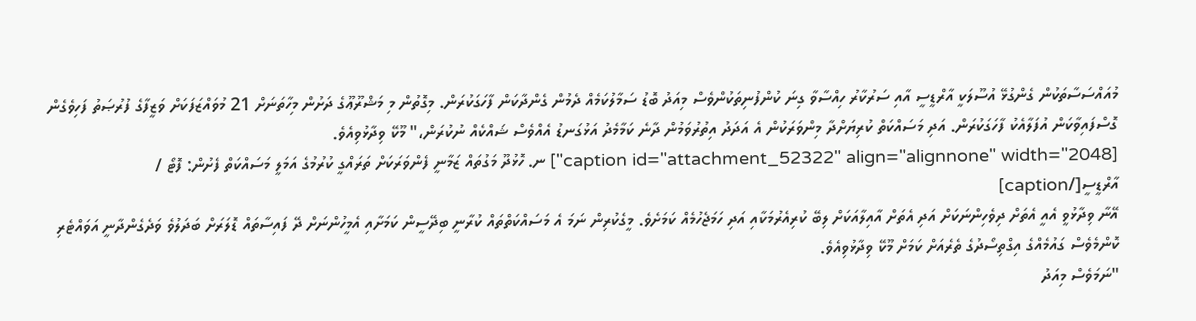މުއައްސަސާތަކުން ގެންގުޅޭ އުސޫލަކީ އާރްޑީސީ އާއި ސަރުކާރު ހިއްސާވާ ގިނަ ކުންފުނިތަކުންވެސް މިއަދު ބޮޑު ސަމާލުކަމެއް ދެމުން ގެންދާކަން ފާހަގަކުރަން. މިގޮތުން މި މަޝްރޫޢޫގެ ދަށުން މިހާތަނަށް 21 މުވައްޒަފަކަށް ވަޒީފާގެ ފުރުޞަތު ފަހިވެގެން ގޮސްފައިވާކަން އުފަލާއެކު ފާހަގަކުރަން. އަދި މަސައްކަތް ކުރިޔަށްދާ މިންވަރަކުން އެ އަދަދު އިތުރުވަމުން ދާނެ ކަމާމެދު އަޅުގަނޑު އެއްވެސް ޝައްކެއް ނުކުރަން،" މޫކޭ ވިދާޅުވިއެވެ.
[caption id="attachment_52322" align="alignnone" width="2048"] ނ. ހޮޅުދޫ މަގުތައް ޒަމާނީ ފެންވަރަކަށް ތަރައްގީ ކުރުމުގެ އަމަލީ މަސައްކަތް ފެށުން: ފޮޓޯ / އާރްޑީސީ[/caption]
އޭނާ ވިދާޅުވީ އެއީ އެތަށް ދިވެހިންނަކަށް އަދި އެތަށް އާއިލާއަކަށް ލިބޭ ކުރިއެރުމަކާއި އަދި ހަމަޖެހުމެއް ކަމަށެވެ. މީގެކުރިން ނަމަ އެ މަސައްކަތްތައް ކުރާނީ ބިދޭސީން ކަމަށާއި އެމީހުންނަށް ދޭ ފައިސާތައް ޑޮލަރަށް ބަދަލުވެ ވަދެގެންދާނީ އަވައްޓެރި ކޮންމެވެސް ގައުމެއްގެ އިގްތިސޯދުގެ ތެރެއަށް ކަމަށް މޫކޭ ވިދާޅުވިއެވެ.
"ނަމަވެސް މިއަދު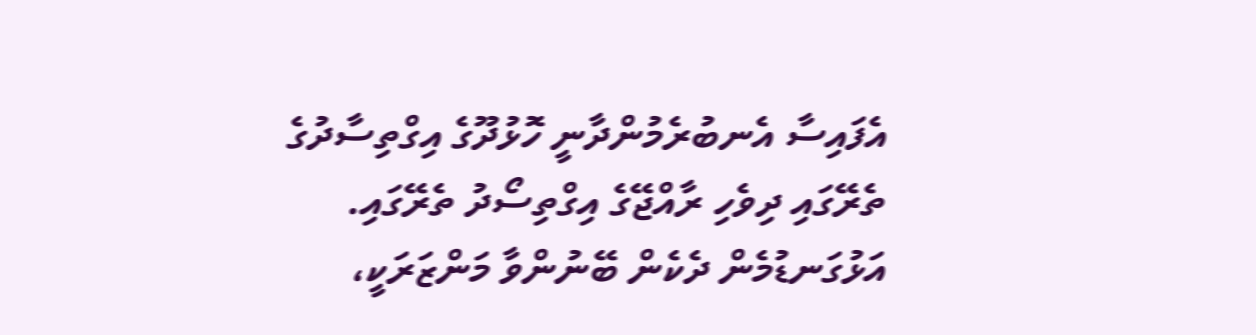އެފައިސާ އެނބުރެމުންދާނީ ހޮޅުދޫގެ އިގްތިސާދުގެ ތެރޭގައި ދިވެހި ރާއްޖޭގެ އިގްތިސޯދު ތެރޭގައި. އަޅުގަނޑުމެން ދެކެން ބޭނުންވާ މަންޒަރަކީ،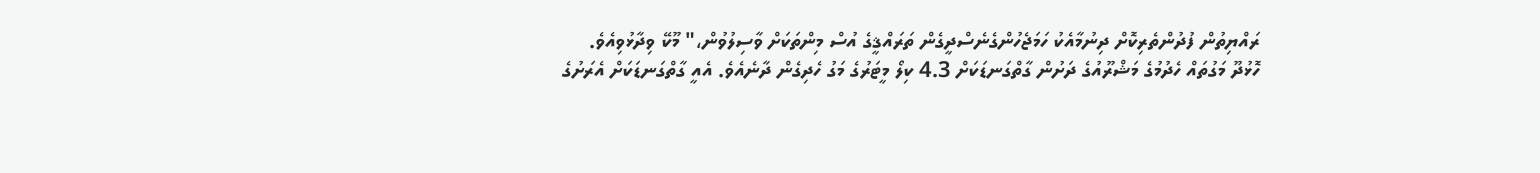ރައްޔިތުން ފުދުންތެރިކޮށް ދިނުމާއެކު ހަމަޖެހުންގެނެސްދީގެން ތަރައްޤީގެ އުސް މިންތަކަށް ވާސިލުވުން،" މޫކޭ ވިދާޅުވިއެވެ.
ހޮޅުދޫ މަގުތައް ހެދުމުގެ މަޝްރޫއުގެ ދަށުން ގާތްގަނޑަކަށް 4.3 ކިލޯ މީޓަރުގެ މަގު ހެދިގެން ދާނެއެވެ. އެއީ ގާތްގަނޑަކަށް އެރަށުގެ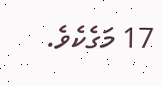17 މަގެކެވެ.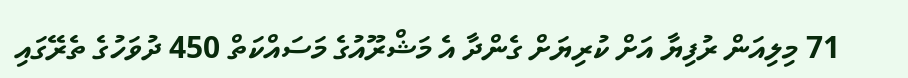71 މިލިއަން ރުފިޔާ އަށް ކުރިޔަށް ގެންދާ އެ މަޝްރޫއުގެ މަސައްކަތް 450 ދުވަހުގެ ތެރޭގައި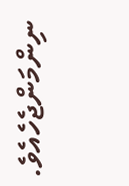ނިންމަންޖެހެއެވެ.